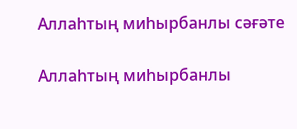Аллаһтың миһырбанлы сәғәте

Аллаһтың миһырбанлы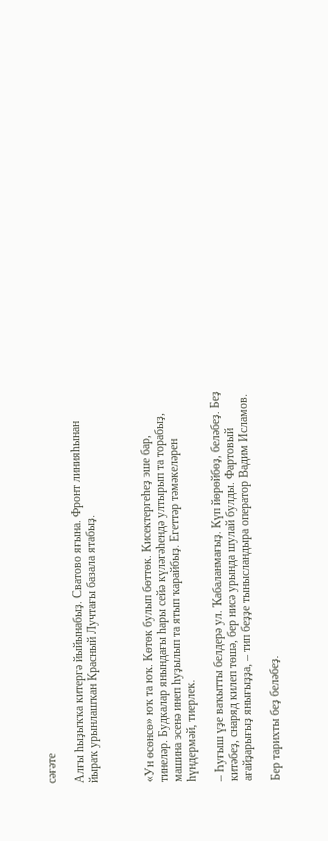сәғәте

Алғы һыҙыҡҡа китергә йыйынабыҙ. Сватово яғына. Фронт линияһынан йыраҡ урынлашҡан Красный Лучтағы базала ятабыҙ.



«Ун өсөнсө» юҡ та юҡ. Көтөк булып бөттөк. Кисектергеһеҙ эше бар, тинеләр. Будкалар янындағы һары сейә күләгәһендә ултырып та торабыҙ, машина эсенә инеп һуҙылып та ятып ҡарайбыҙ. Егеттәр тәмәкеләрен һүндермәй, тиерлек.

– Һуғыш үҙе ваҡытты белдерә ул. Ҡабаланмағыҙ. Күп йөрөйбөҙ, беләбеҙ. Беҙ китәбеҙ, снаряд килеп төшә, бер нисә урында шулай булды. Фартовый ағайҙарығыҙ янығыҙҙа, – тип беҙҙе тынысландыра оператор Вадим Исламов.

Бер тарихты беҙ беләбеҙ.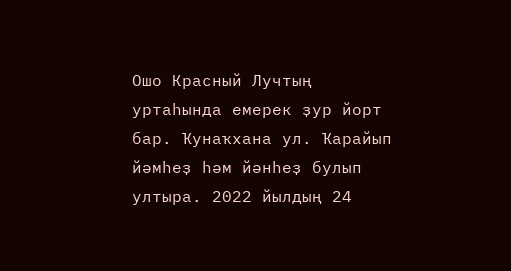Ошо Красный Лучтың уртаһында емерек ҙур йорт бар. Ҡунаҡхана ул. Ҡарайып йәмһеҙ һәм йәнһеҙ булып ултыра. 2022 йылдың 24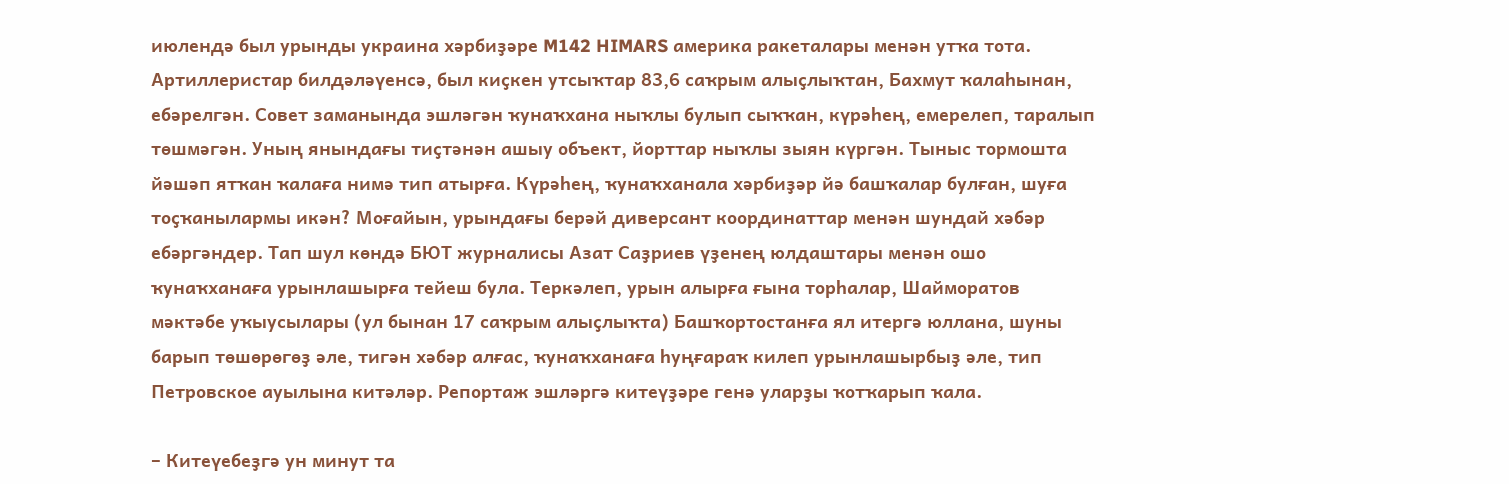июлендә был урынды украина хәрбиҙәре M142 HIMARS америка ракеталары менән утҡа тота. Артиллеристар билдәләүенсә, был киҫкен утсыҡтар 83,6 саҡрым алыҫлыҡтан, Бахмут ҡалаһынан, ебәрелгән. Совет заманында эшләгән ҡунаҡхана ныҡлы булып сыҡҡан, күрәһең, емерелеп, таралып төшмәгән. Уның янындағы тиҫтәнән ашыу объект, йорттар ныҡлы зыян күргән. Тыныс тормошта йәшәп ятҡан ҡалаға нимә тип атырға. Күрәһең, ҡунаҡханала хәрбиҙәр йә башҡалар булған, шуға тоҫҡанылармы икән? Моғайын, урындағы берәй диверсант координаттар менән шундай хәбәр ебәргәндер. Тап шул көндә БЮТ журналисы Азат Саҙриев үҙенең юлдаштары менән ошо ҡунаҡханаға урынлашырға тейеш була. Теркәлеп, урын алырға ғына торһалар, Шайморатов мәктәбе уҡыусылары (ул бынан 17 саҡрым алыҫлыҡта) Башҡортостанға ял итергә юллана, шуны барып төшөрөгөҙ әле, тигән хәбәр алғас, ҡунаҡханаға һуңғараҡ килеп урынлашырбыҙ әле, тип Петровское ауылына китәләр. Репортаж эшләргә китеүҙәре генә уларҙы ҡотҡарып ҡала.

– Китеүебеҙгә ун минут та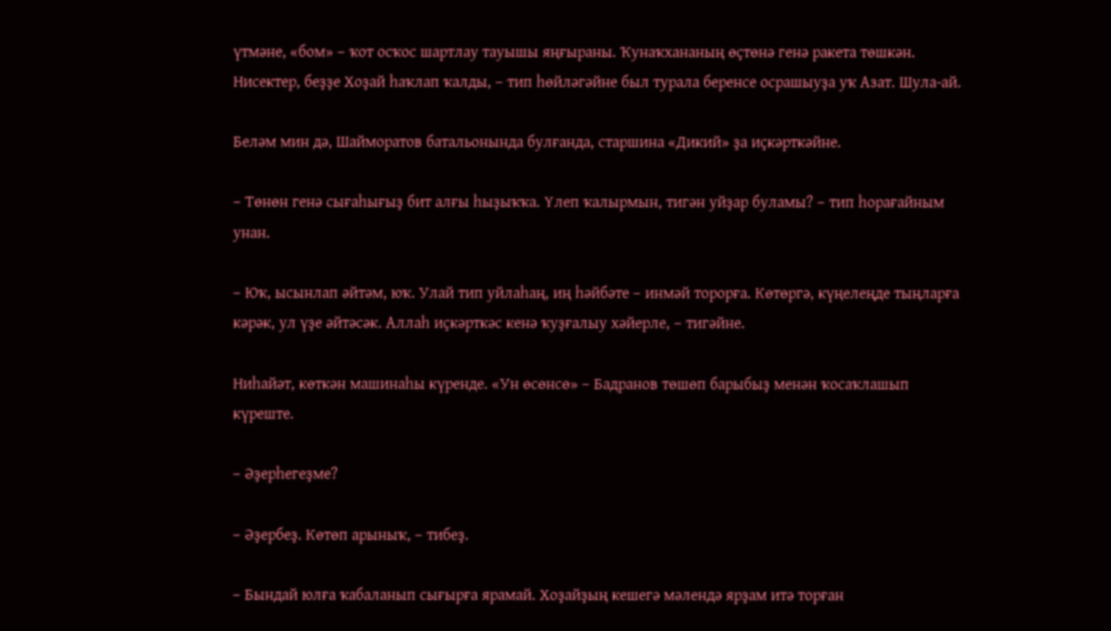үтмәне, «бом» – ҡот осҡос шартлау тауышы яңғыраны. Ҡунаҡхананың өҫтөнә генә ракета төшкән. Нисектер, беҙҙе Хоҙай һаҡлап ҡалды, – тип һөйләгәйне был турала беренсе осрашыуҙа уҡ Азат. Шула-ай.

Беләм мин дә, Шайморатов батальонында булғанда, старшина «Дикий» ҙа иҫкәрткәйне.

– Төнөн генә сығаһығыҙ бит алғы һыҙыҡҡа. Үлеп ҡалырмын, тигән уйҙар буламы? – тип һорағайным унан.

– Юҡ, ысынлап әйтәм, юҡ. Улай тип уйлаһаң, иң һәйбәте – инмәй торорға. Көтөргә, күңелеңде тыңларға кәрәк, ул үҙе әйтәсәк. Аллаһ иҫкәрткәс кенә ҡуҙғалыу хәйерле, – тигәйне.

Ниһайәт, көткән машинаһы күренде. «Ун өсөнсө» – Бадранов төшөп барыбыҙ менән ҡосаҡлашып күреште.

– Әҙерһегеҙме?

– Әҙербеҙ. Көтөп арыныҡ, – тибеҙ.

– Бындай юлға ҡабаланып сығырға ярамай. Хоҙайҙың кешегә мәлендә ярҙам итә торған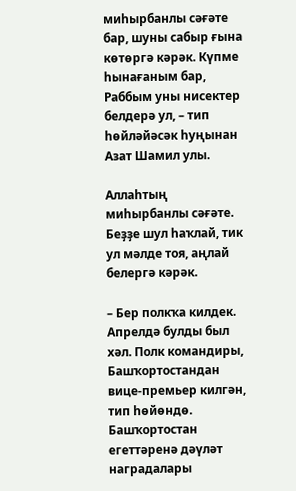миһырбанлы сәғәте бар, шуны сабыр ғына көтөргә кәрәк. Күпме һынағаным бар, Раббым уны нисектер белдерә ул, – тип һөйләйәсәк һуңынан Азат Шамил улы.

Аллаһтың миһырбанлы сәғәте. Беҙҙе шул һаҡлай, тик ул мәлде тоя, аңлай белергә кәрәк.

– Бер полкҡа килдек. Апрелдә булды был хәл. Полк командиры, Башҡортостандан вице-премьер килгән, тип һөйөндө. Башҡортостан егеттәренә дәүләт наградалары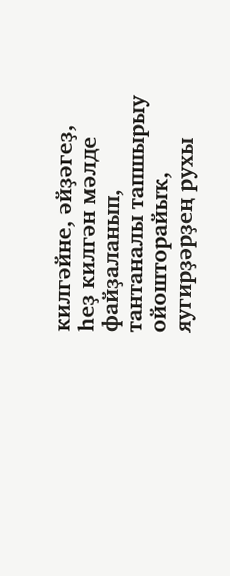килгәйне, әйҙәгеҙ, һеҙ килгән мәлде файҙаланып, тантаналы тапшырыу ойошторайыҡ, яугирҙәрҙең рухы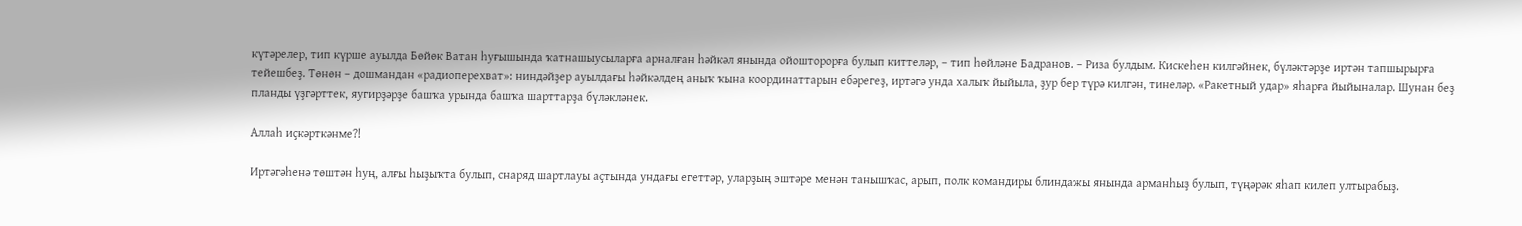күтәрелер, тип күрше ауылда Бөйөк Ватан һуғышында ҡатнашыусыларға арналған һәйкәл янында ойошторорға булып киттеләр, – тип һөйләне Бадранов. – Риза булдым. Кискеһен килгәйнек, бүләктәрҙе иртән тапшырырға тейешбеҙ. Төнөн – дошмандан «радиоперехват»: ниндәйҙер ауылдағы һәйкәлдең аныҡ ҡына координаттарын ебәрегеҙ, иртәгә унда халыҡ йыйыла, ҙур бер түрә килгән, тинеләр. «Ракетный удар» яһарға йыйыналар. Шунан беҙ планды үҙгәрттек, яугирҙәрҙе башҡа урында башҡа шарттарҙа бүләкләнек.

Аллаһ иҫкәрткәнме?!

Иртәгәһенә төштән һуң, алғы һыҙыҡта булып, снаряд шартлауы аҫтында ундағы егеттәр, уларҙың эштәре менән танышҡас, арып, полк командиры блиндажы янында арманһыҙ булып, түңәрәк яһап килеп ултырабыҙ.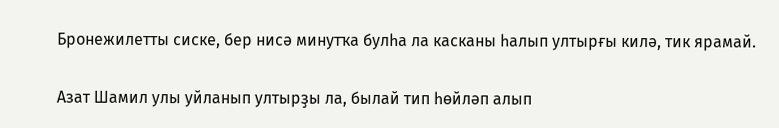Бронежилетты сиске, бер нисә минутҡа булһа ла касканы һалып ултырғы килә, тик ярамай.

Азат Шамил улы уйланып ултырҙы ла, былай тип һөйләп алып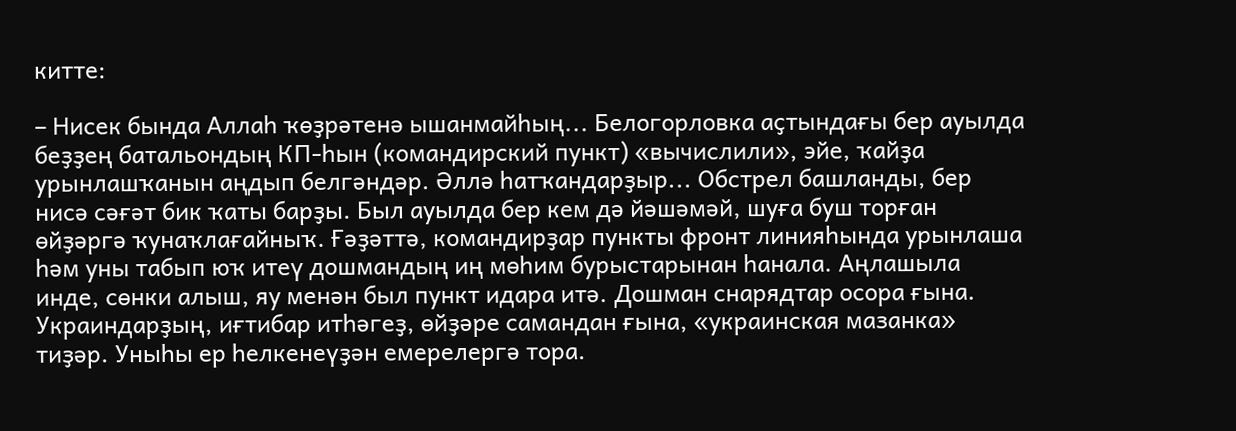китте:

– Нисек бында Аллаһ ҡөҙрәтенә ышанмайһың... Белогорловка аҫтындағы бер ауылда беҙҙең батальондың КП-һын (командирский пункт) «вычислили», эйе, ҡайҙа урынлашҡанын аңдып белгәндәр. Әллә һатҡандарҙыр... Обстрел башланды, бер нисә сәғәт бик ҡаты барҙы. Был ауылда бер кем дә йәшәмәй, шуға буш торған өйҙәргә ҡунаҡлағайныҡ. Ғәҙәттә, командирҙар пункты фронт линияһында урынлаша һәм уны табып юҡ итеү дошмандың иң мөһим бурыстарынан һанала. Аңлашыла инде, сөнки алыш, яу менән был пункт идара итә. Дошман снарядтар осора ғына. Украиндарҙың, иғтибар итһәгеҙ, өйҙәре самандан ғына, «украинская мазанка» тиҙәр. Уныһы ер һелкенеүҙән емерелергә тора.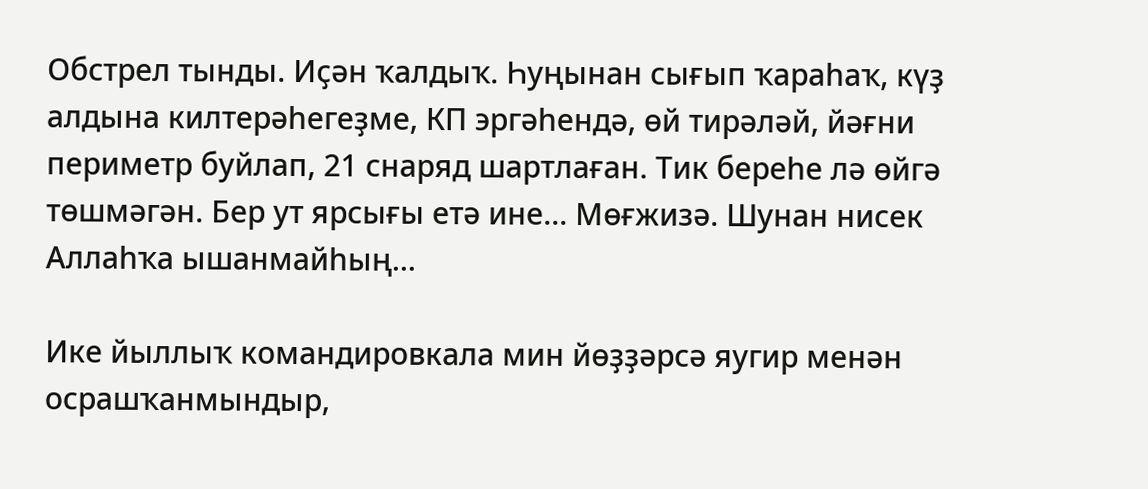Обстрел тынды. Иҫән ҡалдыҡ. Һуңынан сығып ҡараһаҡ, күҙ алдына килтерәһегеҙме, КП эргәһендә, өй тирәләй, йәғни периметр буйлап, 21 снаряд шартлаған. Тик береһе лә өйгә төшмәгән. Бер ут ярсығы етә ине... Мөғжизә. Шунан нисек Аллаһҡа ышанмайһың...

Ике йыллыҡ командировкала мин йөҙҙәрсә яугир менән осрашҡанмындыр,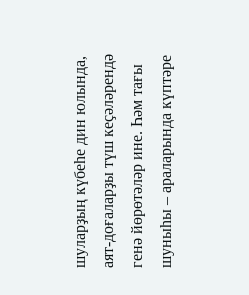шуларҙың күбеһе дин юлында, аят-доғаларҙы түш кеҫәләрендә генә йөрөтәләр ине. Һәм тағы шуныһы – араларында күптәре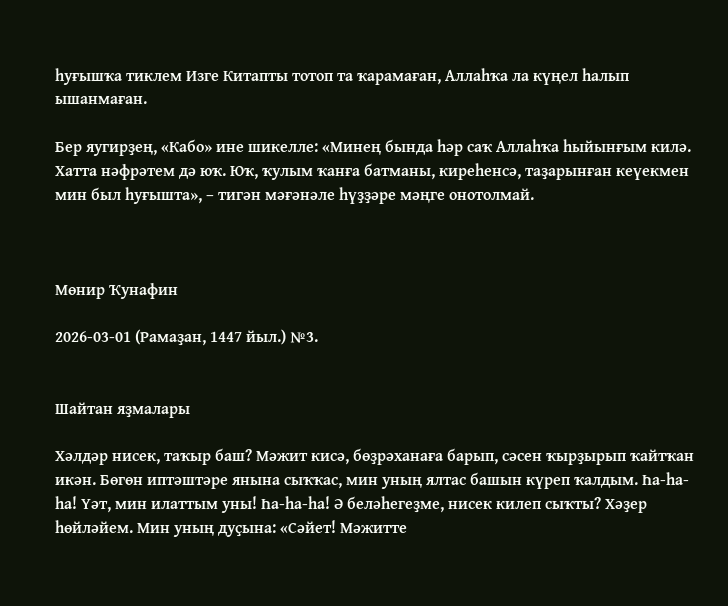һуғышҡа тиклем Изге Китапты тотоп та ҡарамаған, Аллаһҡа ла күңел һалып ышанмаған.

Бер яугирҙең, «Кабо» ине шикелле: «Минең бында һәр саҡ Аллаһҡа һыйынғым килә. Хатта нәфрәтем дә юҡ. Юҡ, ҡулым ҡанға батманы, киреһенсә, таҙарынған кеүекмен мин был һуғышта», – тигән мәғәнәле һүҙҙәре мәңге онотолмай.



Мөнир Ҡунафин

2026-03-01 (Рамаҙан, 1447 йыл.) №3.


Шайтан яҙмалары

Хәлдәр нисек, таҡыр баш? Мәжит кисә, бөҙрәханаға барып, сәсен ҡырҙырып ҡайтҡан икән. Бөгөн иптәштәре янына сыҡҡас, мин уның ялтас башын күреп ҡалдым. Һа-һа-һа! Үәт, мин илаттым уны! Һа-һа-һа! Ә беләһегеҙме, нисек килеп сыҡты? Хәҙер һөйләйем. Мин уның дуҫына: «Сәйет! Мәжитте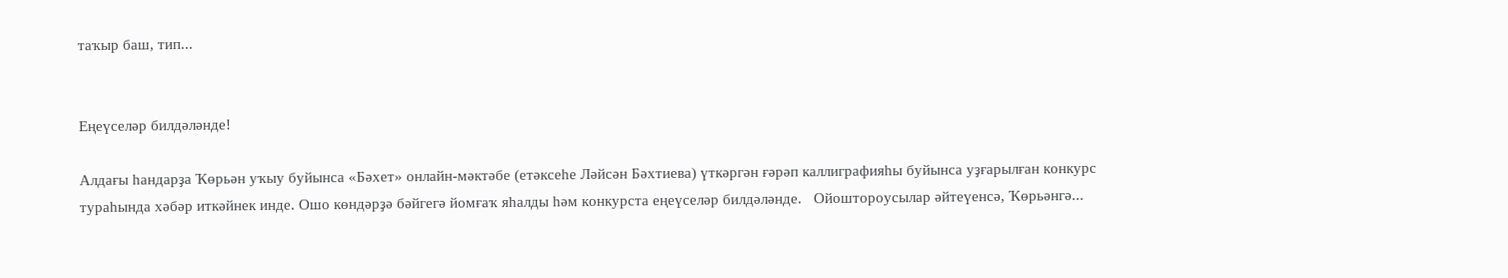таҡыр баш, тип...


Еңеүселәр билдәләнде!

Алдағы һандарҙа Ҡөрьән уҡыу буйынса «Бәхет» онлайн-мәктәбе (етәксеһе Ләйсән Бәхтиева) үткәргән ғәрәп каллиграфияһы буйынса уҙғарылған конкурс тураһында хәбәр иткәйнек инде. Ошо көндәрҙә бәйгегә йомғаҡ яһалды һәм конкурста еңеүселәр билдәләнде.   Ойоштороусылар әйтеүенсә, Ҡөрьәнгә...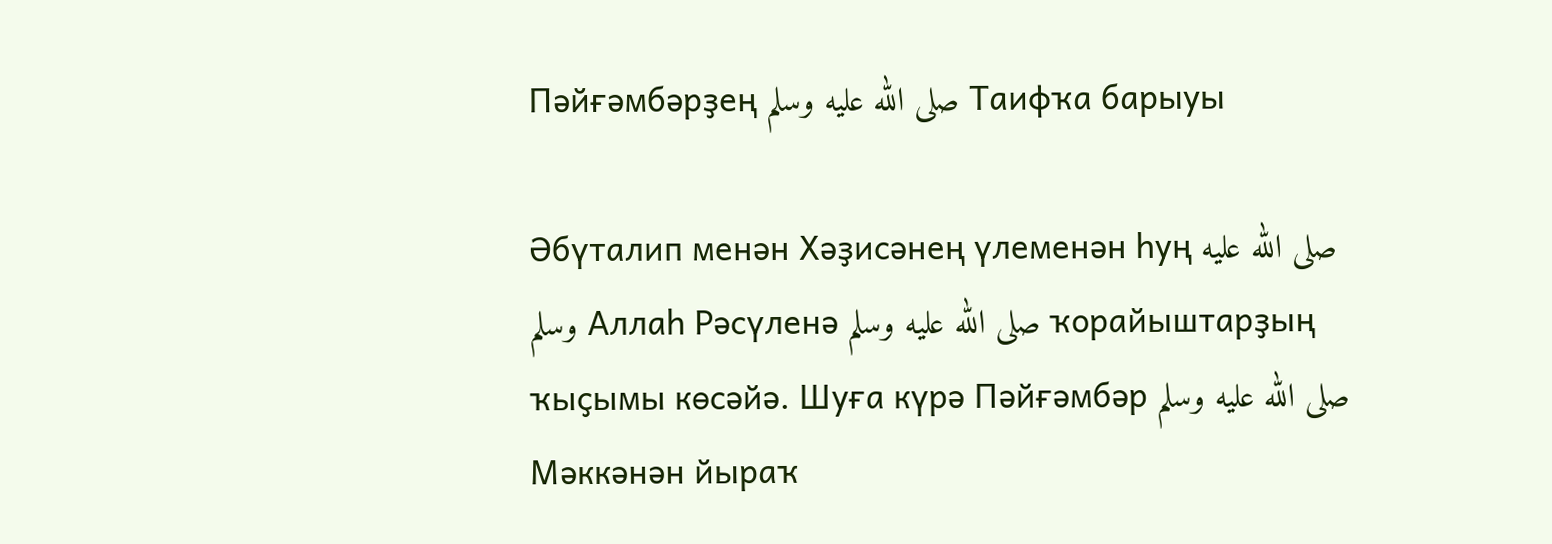Пәйғәмбәрҙең صلى الله عليه وسلم Таифҡа барыуы

Әбүталип менән Хәҙисәнең үлеменән һуң صلى الله عليه وسلم Аллаһ Рәсүленә صلى الله عليه وسلم ҡорайыштарҙың ҡыҫымы көсәйә. Шуға күрә Пәйғәмбәр صلى الله عليه وسلم Мәккәнән йыраҡ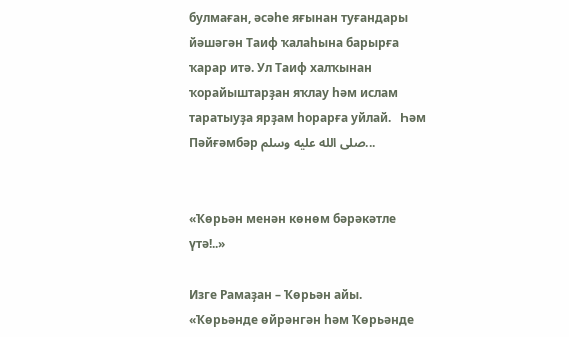булмаған, әсәһе яғынан туғандары йәшәгән Таиф ҡалаһына барырға ҡарар итә. Ул Таиф халҡынан ҡорайыштарҙан яҡлау һәм ислам таратыуҙа ярҙам һорарға уйлай.   Һәм Пәйғәмбәр صلى الله عليه وسلم...


«Ҡөрьән менән көнөм бәрәкәтле үтә!..»

Изге Рамаҙан – Ҡөрьән айы. «Ҡөрьәнде өйрәнгән һәм Ҡөрьәнде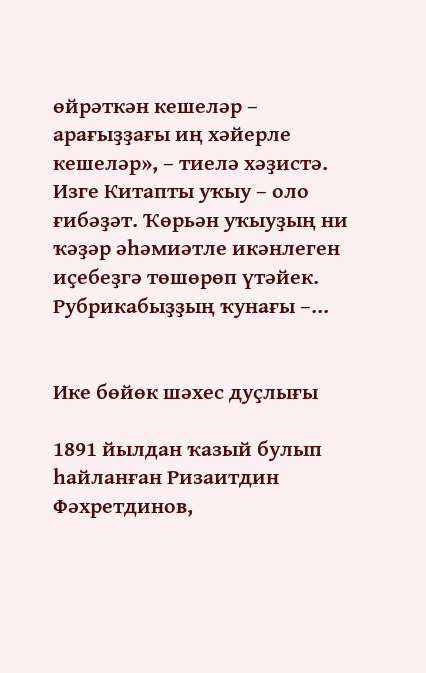өйрәткән кешеләр – арағыҙҙағы иң хәйерле кешеләр», – тиелә хәҙистә. Изге Китапты уҡыу – оло ғибәҙәт. Ҡөрьән уҡыуҙың ни ҡәҙәр әһәмиәтле икәнлеген иҫебеҙгә төшөрөп үтәйек. Рубрикабыҙҙың ҡунағы –...


Ике бөйөк шәхес дуҫлығы

1891 йылдан ҡазый булып һайланған Ризаитдин Фәхретдинов,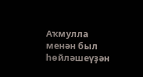Аҡмулла менән был һөйләшеүҙән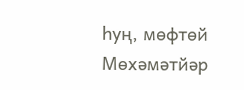һуң, мөфтөй Мөхәмәтйәр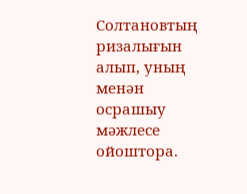Солтановтың ризалығын алып, уның менән осрашыу мәжлесе ойоштора.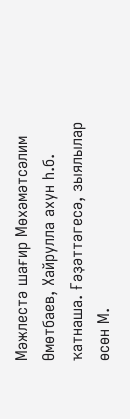Мәжлестә шағир Мөхәмәтсәлим Өмөтбаев, Хайрулла ахун һ.б. ҡатнаша. Ғәҙәттәгесә, зыялылар өсөн М.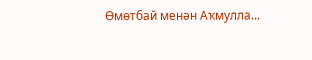Өмөтбай менән Аҡмулла...